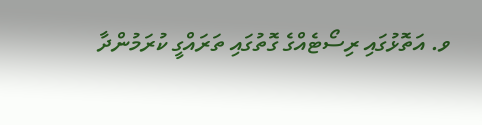ވ. އަތޮޅުގައި ރިސޯޓެއްގެ ގޮތުގައި ތަރައްގީ ކުރަމުންދާ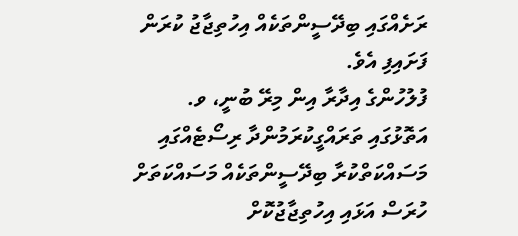ރަށެއްގައި ބިދޭސީންތަކެއް އިހުތިޖާޖު ކުރަން ފަށައިފި އެވެ.
ފުލުހުންގެ އިދާރާ އިން މިރޭ ބުނީ، ވ. އަތޮޅުގައި ތަރައްގީކުރަމުންދާ ރިސޯޓެއްގައި މަސައްކަތްކުރާ ބިދޭސީންތަކެއް މަސައްކަތަށް ހުރަސް އަޅައި އިހުތިޖާޖުކޮށް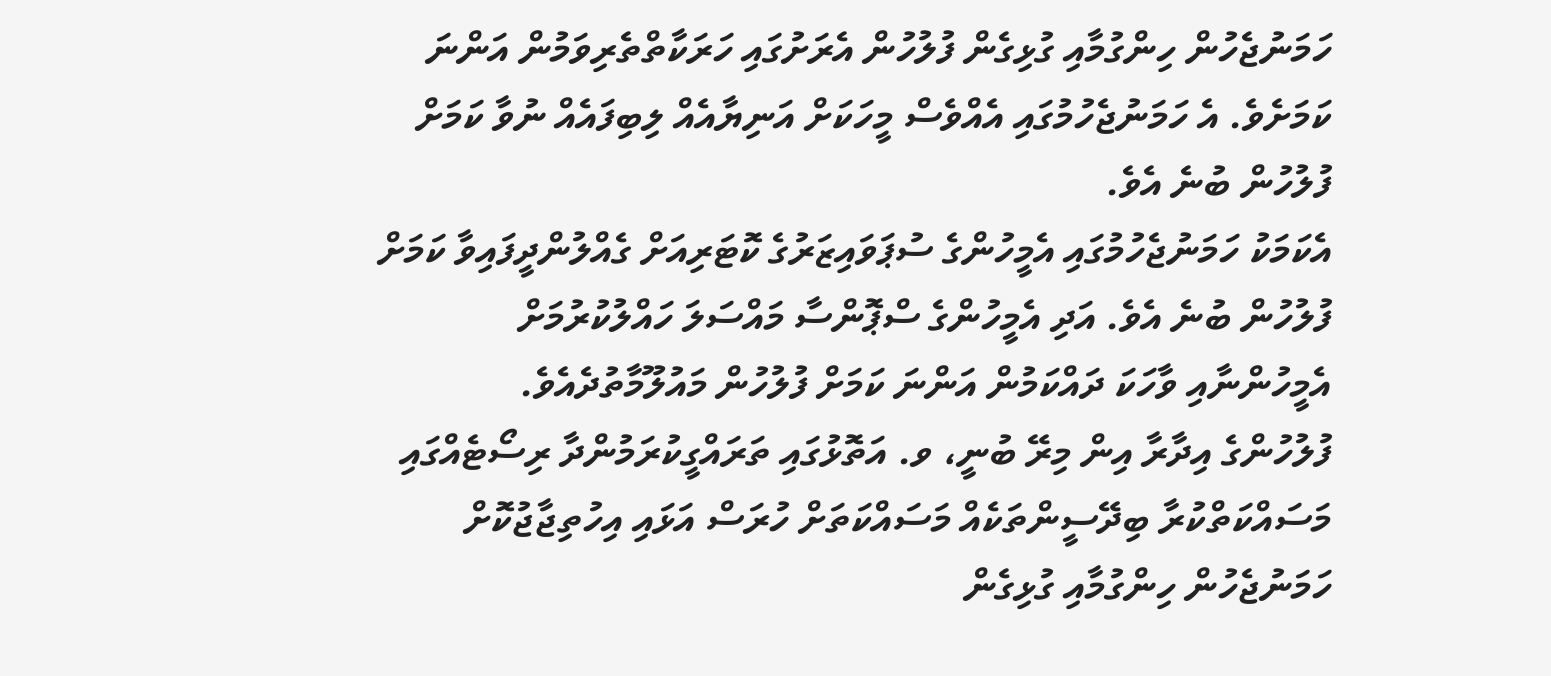ހަމަނުޖެހުން ހިންގުމާއި ގުޅިގެން ފުލުހުން އެރަށުގައި ހަރަކާތްތެރިވަމުން އަންނަ ކަމަށެވެ. އެ ހަމަނުޖެހުމުގައި އެއްވެސް މީހަކަށް އަނިޔާއެއް ލިބިފައެއް ނުވާ ކަމަށް ފުލުހުން ބުނެ އެވެ.
އެކަމަކު ހަމަނުޖެހުމުގައި އެމީހުންގެ ސުޕަވައިޒަރުގެ ކޮޓަރިއަށް ގެއްލުންދީފައިވާ ކަމަށް ފުލުހުން ބުނެ އެވެ. އަދި އެމީހުންގެ ސްޕޮންސާ މައްސަލަ ހައްލުކުރުމަށް އެމީހުންނާއި ވާހަކަ ދައްކަމުން އަންނަ ކަމަށް ފުލުހުން މައުލޫމާތުދެއެވެ.
ފުލުހުންގެ އިދާރާ އިން މިރޭ ބުނީ، ވ. އަތޮޅުގައި ތަރައްގީކުރަމުންދާ ރިސޯޓެއްގައި މަސައްކަތްކުރާ ބިދޭސީންތަކެއް މަސައްކަތަށް ހުރަސް އަޅައި އިހުތިޖާޖުކޮށް ހަމަނުޖެހުން ހިންގުމާއި ގުޅިގެން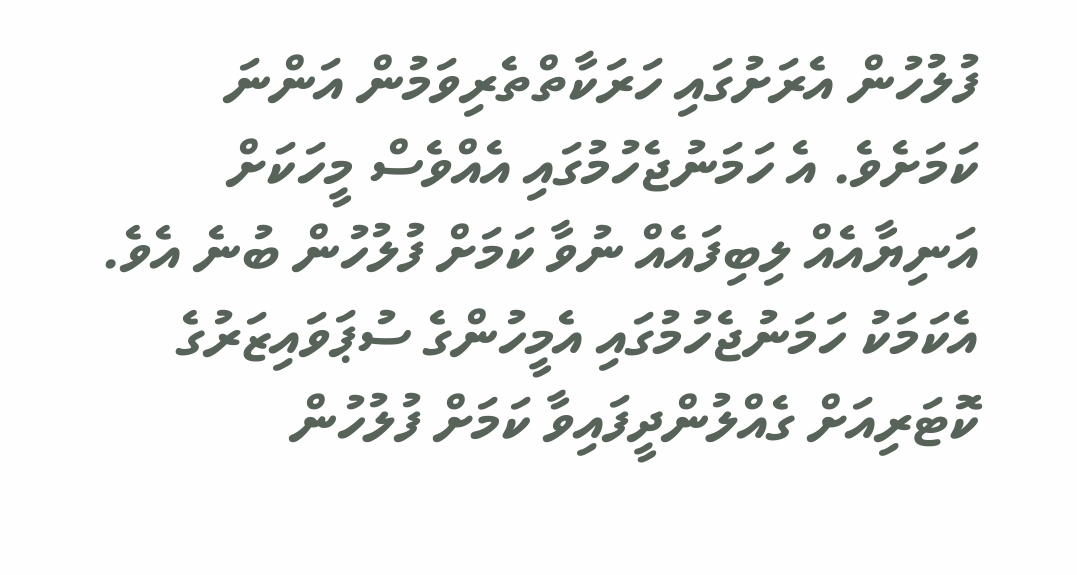ފުލުހުން އެރަށުގައި ހަރަކާތްތެރިވަމުން އަންނަ ކަމަށެވެ. އެ ހަމަނުޖެހުމުގައި އެއްވެސް މީހަކަށް އަނިޔާއެއް ލިބިފައެއް ނުވާ ކަމަށް ފުލުހުން ބުނެ އެވެ.
އެކަމަކު ހަމަނުޖެހުމުގައި އެމީހުންގެ ސުޕަވައިޒަރުގެ ކޮޓަރިއަށް ގެއްލުންދީފައިވާ ކަމަށް ފުލުހުން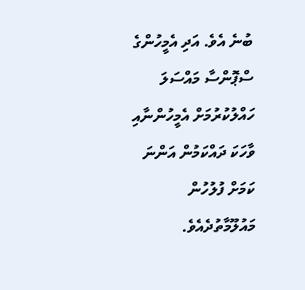ބުނެ އެވެ. އަދި އެމީހުންގެ ސްޕޮންސާ މައްސަލަ ހައްލުކުރުމަށް އެމީހުންނާއި ވާހަކަ ދައްކަމުން އަންނަ ކަމަށް ފުލުހުން މައުލޫމާތުދެއެވެ.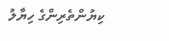ކިޔުންތެރިންގެ ހިޔާލު